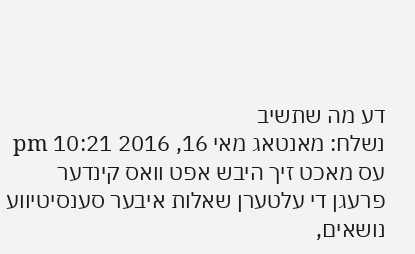דע מה שתשיב
נשלח: מאנטאג מאי 16, 2016 10:21 pm
עס מאכט זיך היבש אפט וואס קינדער פרעגן די עלטערן שאלות איבער סענסיטיווע נושאים,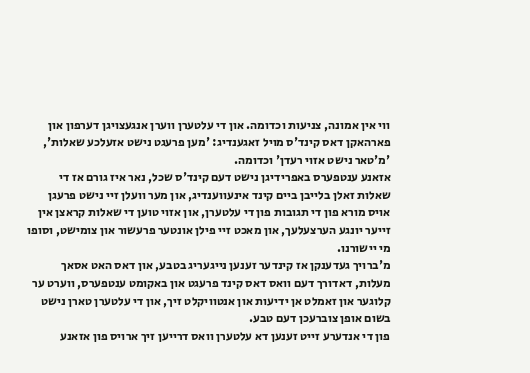ווי אין אמונה, צניעות וכדומה. און די עלטערן ווערן אנגעצויגן דערפון און פארהאקן דאס קינד'ס מויל זאגענדיג: 'מען פרעגט נישט אזעלכע שאלות', 'מ'טאר נישט אזוי רעדן' וכדומה.
אזאנע ענטפערס באפרידיגן נישט דעם קינד'ס שכל, נאר איז גורם אז די שאלות זאלן בלייבן ביים קינד אינעווענדיג, און מער וועלן זיי נישט פרעגן אויס מורא פון די תגובות פון די עלטערן, און אזוי טוען די שאלות קראצן אין זייער יונגע הערצעלעך, און מאכט זיי פילן אונטער פרעשור און צומישט, וסופו מי יישורנו.
מ'ברויך געדענקן אז קינדער זענען נייגעריג בטבע, און דאס האט אסאך מעלות, דאדורך דעם וואס דאס קינד פרעגט און באקומט ענטפערס, ווערט ער קלוגער און זאמלט אן ידיעות און אנטוויקלט זיך, און די עלטערן טארן נישט בשום אופן צוברעכן דעם טבע.
פון די אנדערע זייט זענען דא עלטערן וואס דרייען זיך ארויס פון אזאנע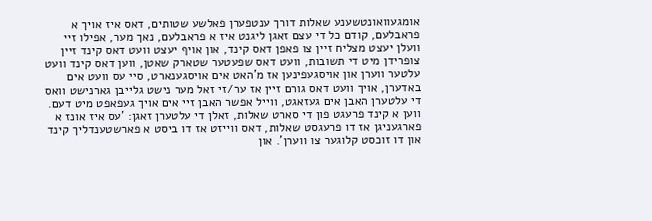אומגעוואונטשענע שאלות דורך ענטפערן פאלשע שטותים, דאס איז אויך א פראבלעם, קודם כל די עצם זאגן ליגנט איז א פראבלעם, נאך מער, אפילו זיי וועלן יעצט מצליח זיין צו פאפן דאס קינד, און אויף יעצט וועט דאס קינד זיין צופרידן מיט די תשובות, וועט דאס שפעטער שטארק שאטן, ווען דאס קינד וועט עלטער ווערן און אויסגעפינען אז מ'האט אים אויסגענארט, סיי עס וועט אים באדערן, אויך וועט דאס גורם זיין אז ער/זי זאל מער נישט גלייבן גארנישט וואס די עלטערן האבן אים געזאגט, ווייל אפשר האבן זיי אים אויך געפאפט מיט דעם.
ווען א קינד פרעגט פון די סארט שאלות, זאלן די עלטערן זאגן: 'עס איז אונז א פארגעניגן אז דו פרעגסט שאלות, דאס ווייזט אז דו ביסט א פארשטענדליך קינד און דו זוכסט קלוגער צו ווערן'. און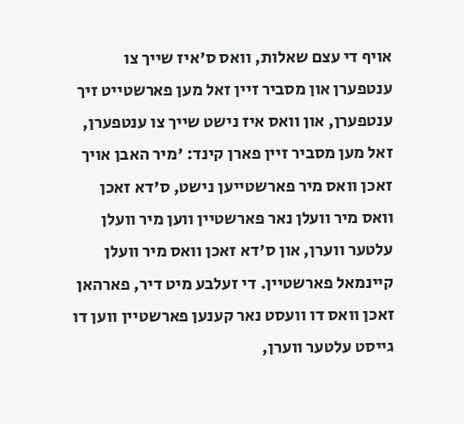אויף די עצם שאלות, וואס ס'איז שייך צו ענטפערן און מסביר זיין זאל מען פארשטייט זיך ענטפערן, און וואס איז נישט שייך צו ענטפערן, זאל מען מסביר זיין פארן קינד: 'מיר האבן אויך זאכן וואס מיר פארשטייען נישט, ס'דא זאכן וואס מיר וועלן נאר פארשטיין ווען מיר וועלן עלטער ווערן, און ס'דא זאכן וואס מיר וועלן קיינמאל פארשטיין. די זעלבע מיט דיר, פארהאן זאכן וואס דו וועסט נאר קענען פארשטיין ווען דו גייסט עלטער ווערן,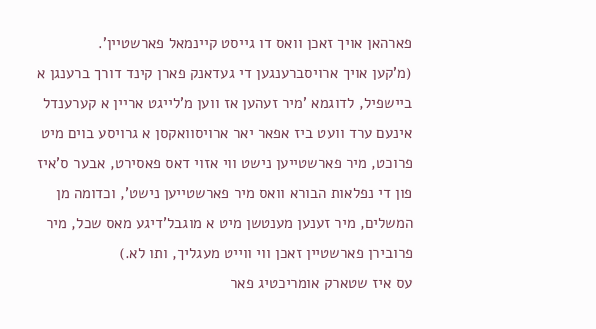פארהאן אויך זאכן וואס דו גייסט קיינמאל פארשטיין'.
(מ'קען אויך ארויסברענגען די געדאנק פארן קינד דורך ברענגן א ביישפיל, לדוגמא 'מיר זעהען אז ווען מ'לייגט אריין א קערענדל אינעם ערד וועט ביז אפאר יאר ארויסוואקסן א גרויסע בוים מיט פרוכט, מיר פארשטייען נישט ווי אזוי דאס פאסירט, אבער ס'איז פון די נפלאות הבורא וואס מיר פארשטייען נישט', וכדומה מן המשלים, מיר זענען מענטשן מיט א מוגבל'דיגע מאס שכל, מיר פרובירן פארשטיין זאכן ווי ווייט מעגליך, ותו לא.)
עס איז שטארק אומריכטיג פאר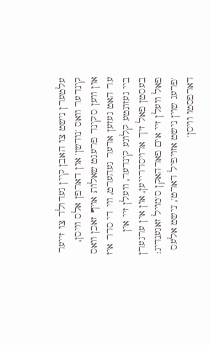עלטערן נישט צו האבן קיין געדולד צו זייער קינדער וואס 'נודשן' און דארפן אלס וויסן, און ווען ס'קינד פרעגט שאלות אויף זאכן וואס ער האט געזען אדער געהערט, ווי די סדר איז ביי געזונטע קלוגע קינדער, וועלן זיי אין בעסטן פאל זיך ארויסדרייען, און אין ערגערן פאל וועלן זיי אים פארהאקן ס'מויל זאגענדיג: 'פרעג שוין נישט אזויפיל דארט', 'נישט אלעס דארפסטו וויסן'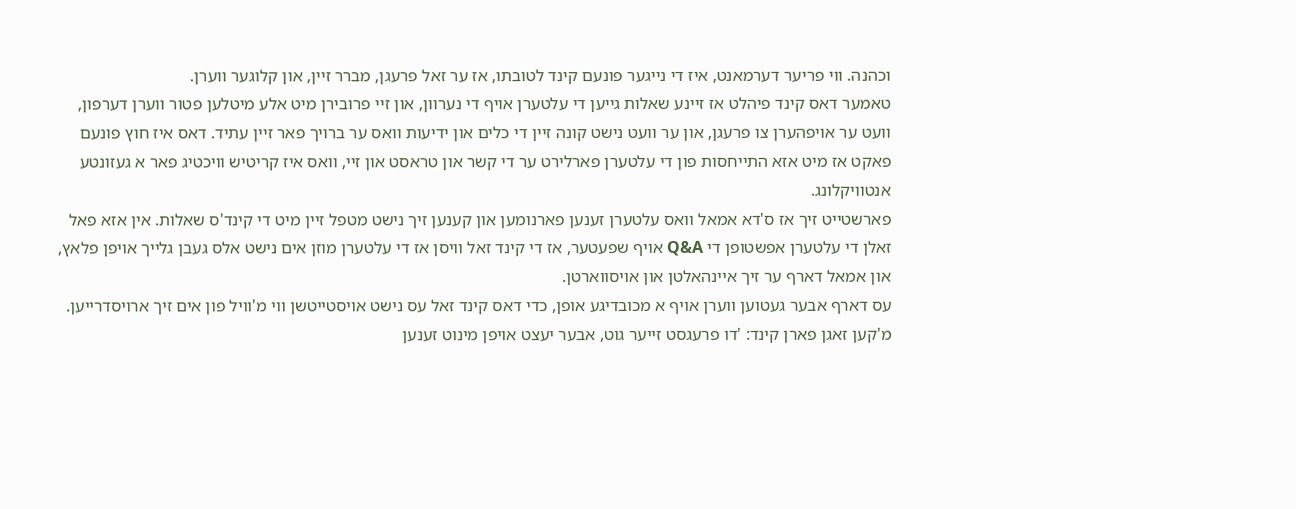וכהנה. ווי פריער דערמאנט, איז די נייגער פונעם קינד לטובתו, אז ער זאל פרעגן, מברר זיין, און קלוגער ווערן.
טאמער דאס קינד פיהלט אז זיינע שאלות גייען די עלטערן אויף די נערוון, און זיי פרובירן מיט אלע מיטלען פטור ווערן דערפון, וועט ער אויפהערן צו פרעגן, און ער וועט נישט קונה זיין די כלים און ידיעות וואס ער ברויך פאר זיין עתיד. דאס איז חוץ פונעם פאקט אז מיט אזא התייחסות פון די עלטערן פארלירט ער די קשר און טראסט און זיי, וואס איז קריטיש וויכטיג פאר א געזונטע אנטוויקלונג.
פארשטייט זיך אז ס'דא אמאל וואס עלטערן זענען פארנומען און קענען זיך נישט מטפל זיין מיט די קינד'ס שאלות. אין אזא פאל זאלן די עלטערן אפשטופן די Q&A אויף שפעטער, אז די קינד זאל וויסן אז די עלטערן מוזן אים נישט אלס געבן גלייך אויפן פלאץ, און אמאל דארף ער זיך איינהאלטן און אויסווארטן.
עס דארף אבער געטוען ווערן אויף א מכובדיגע אופן, כדי דאס קינד זאל עס נישט אויסטייטשן ווי מ'וויל פון אים זיך ארויסדרייען. מ'קען זאגן פארן קינד: 'דו פרעגסט זייער גוט, אבער יעצט אויפן מינוט זענען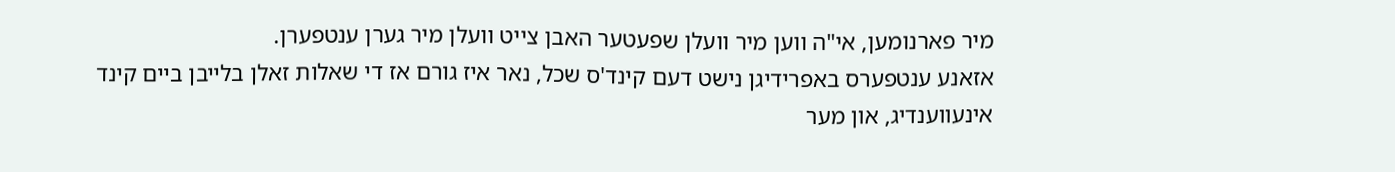מיר פארנומען, אי"ה ווען מיר וועלן שפעטער האבן צייט וועלן מיר גערן ענטפערן.
אזאנע ענטפערס באפרידיגן נישט דעם קינד'ס שכל, נאר איז גורם אז די שאלות זאלן בלייבן ביים קינד אינעווענדיג, און מער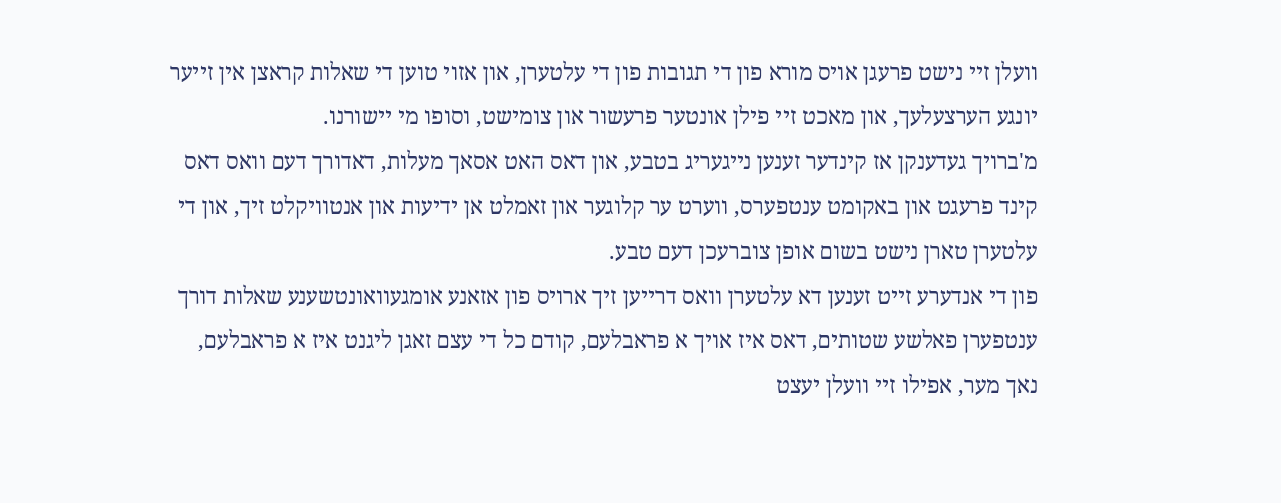וועלן זיי נישט פרעגן אויס מורא פון די תגובות פון די עלטערן, און אזוי טוען די שאלות קראצן אין זייער יונגע הערצעלעך, און מאכט זיי פילן אונטער פרעשור און צומישט, וסופו מי יישורנו.
מ'ברויך געדענקן אז קינדער זענען נייגעריג בטבע, און דאס האט אסאך מעלות, דאדורך דעם וואס דאס קינד פרעגט און באקומט ענטפערס, ווערט ער קלוגער און זאמלט אן ידיעות און אנטוויקלט זיך, און די עלטערן טארן נישט בשום אופן צוברעכן דעם טבע.
פון די אנדערע זייט זענען דא עלטערן וואס דרייען זיך ארויס פון אזאנע אומגעוואונטשענע שאלות דורך ענטפערן פאלשע שטותים, דאס איז אויך א פראבלעם, קודם כל די עצם זאגן ליגנט איז א פראבלעם, נאך מער, אפילו זיי וועלן יעצט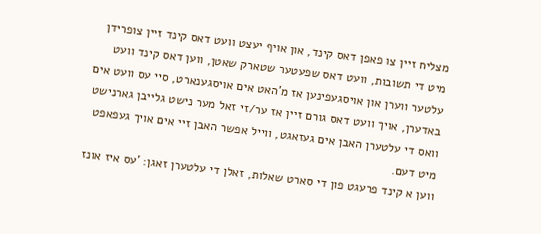מצליח זיין צו פאפן דאס קינד, און אויף יעצט וועט דאס קינד זיין צופרידן מיט די תשובות, וועט דאס שפעטער שטארק שאטן, ווען דאס קינד וועט עלטער ווערן און אויסגעפינען אז מ'האט אים אויסגענארט, סיי עס וועט אים באדערן, אויך וועט דאס גורם זיין אז ער/זי זאל מער נישט גלייבן גארנישט וואס די עלטערן האבן אים געזאגט, ווייל אפשר האבן זיי אים אויך געפאפט מיט דעם.
ווען א קינד פרעגט פון די סארט שאלות, זאלן די עלטערן זאגן: 'עס איז אונז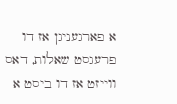א פארגעניגן אז דו פרעגסט שאלות, דאס ווייזט אז דו ביסט א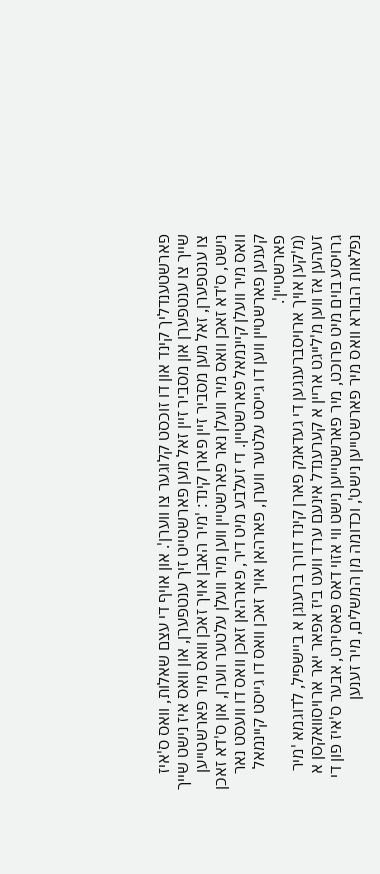פארשטענדליך קינד און דו זוכסט קלוגער צו ווערן'. און אויף די עצם שאלות, וואס ס'איז שייך צו ענטפערן און מסביר זיין זאל מען פארשטייט זיך ענטפערן, און וואס איז נישט שייך צו ענטפערן, זאל מען מסביר זיין פארן קינד: 'מיר האבן אויך זאכן וואס מיר פארשטייען נישט, ס'דא זאכן וואס מיר וועלן נאר פארשטיין ווען מיר וועלן עלטער ווערן, און ס'דא זאכן וואס מיר וועלן קיינמאל פארשטיין. די זעלבע מיט דיר, פארהאן זאכן וואס דו וועסט נאר קענען פארשטיין ווען דו גייסט עלטער ווערן, פארהאן אויך זאכן וואס דו גייסט קיינמאל פארשטיין'.
(מ'קען אויך ארויסברענגען די געדאנק פארן קינד דורך ברענגן א ביישפיל, לדוגמא 'מיר זעהען אז ווען מ'לייגט אריין א קערענדל אינעם ערד וועט ביז אפאר יאר ארויסוואקסן א גרויסע בוים מיט פרוכט, מיר פארשטייען נישט ווי אזוי דאס פאסירט, אבער ס'איז פון די נפלאות הבורא וואס מיר פארשטייען נישט', וכדומה מן המשלים, מיר זענען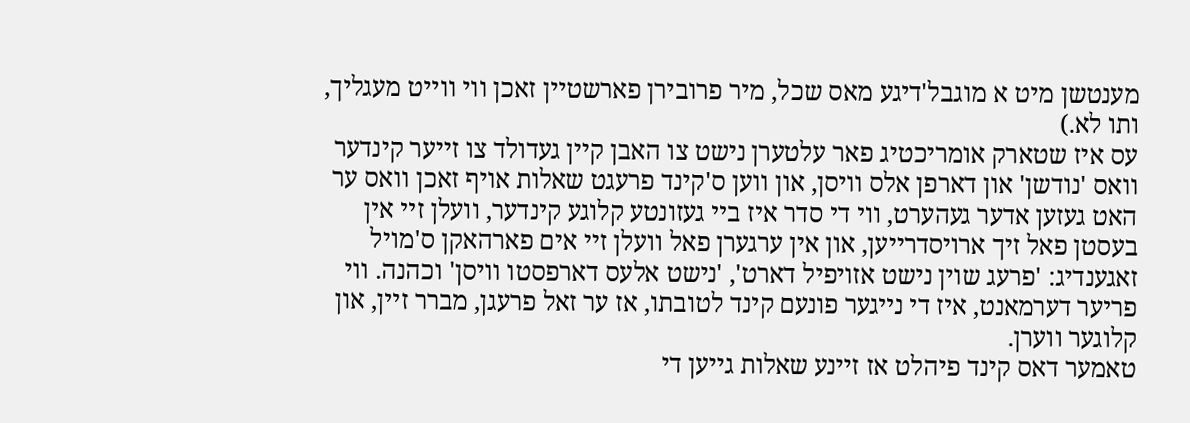מענטשן מיט א מוגבל'דיגע מאס שכל, מיר פרובירן פארשטיין זאכן ווי ווייט מעגליך, ותו לא.)
עס איז שטארק אומריכטיג פאר עלטערן נישט צו האבן קיין געדולד צו זייער קינדער וואס 'נודשן' און דארפן אלס וויסן, און ווען ס'קינד פרעגט שאלות אויף זאכן וואס ער האט געזען אדער געהערט, ווי די סדר איז ביי געזונטע קלוגע קינדער, וועלן זיי אין בעסטן פאל זיך ארויסדרייען, און אין ערגערן פאל וועלן זיי אים פארהאקן ס'מויל זאגענדיג: 'פרעג שוין נישט אזויפיל דארט', 'נישט אלעס דארפסטו וויסן' וכהנה. ווי פריער דערמאנט, איז די נייגער פונעם קינד לטובתו, אז ער זאל פרעגן, מברר זיין, און קלוגער ווערן.
טאמער דאס קינד פיהלט אז זיינע שאלות גייען די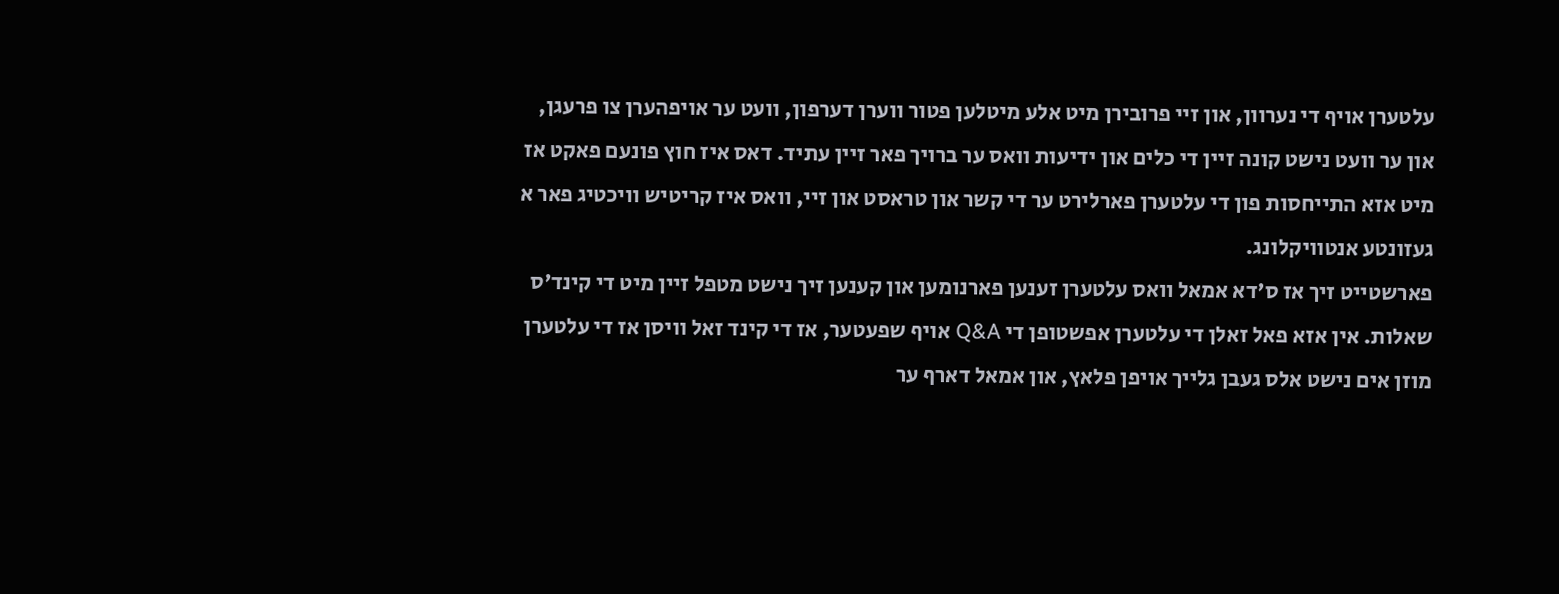עלטערן אויף די נערוון, און זיי פרובירן מיט אלע מיטלען פטור ווערן דערפון, וועט ער אויפהערן צו פרעגן, און ער וועט נישט קונה זיין די כלים און ידיעות וואס ער ברויך פאר זיין עתיד. דאס איז חוץ פונעם פאקט אז מיט אזא התייחסות פון די עלטערן פארלירט ער די קשר און טראסט און זיי, וואס איז קריטיש וויכטיג פאר א געזונטע אנטוויקלונג.
פארשטייט זיך אז ס'דא אמאל וואס עלטערן זענען פארנומען און קענען זיך נישט מטפל זיין מיט די קינד'ס שאלות. אין אזא פאל זאלן די עלטערן אפשטופן די Q&A אויף שפעטער, אז די קינד זאל וויסן אז די עלטערן מוזן אים נישט אלס געבן גלייך אויפן פלאץ, און אמאל דארף ער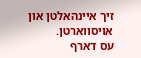זיך איינהאלטן און אויסווארטן.
עס דארף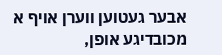אבער געטוען ווערן אויף א מכובדיגע אופן,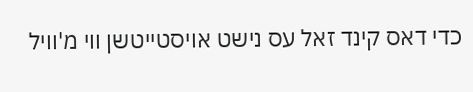כדי דאס קינד זאל עס נישט אויסטייטשן ווי מ'וויל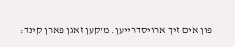פון אים זיך ארויסדרייען. מ'קען זאגן פארן קינד: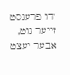'דו פרעגסט זייער גוט, אבער יעצט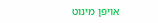אויפן מינוט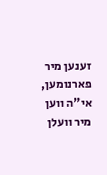זענען מיר פארנומען, אי"ה ווען מיר וועלן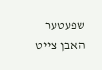שפעטער האבן צייט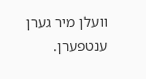וועלן מיר גערן ענטפערן.